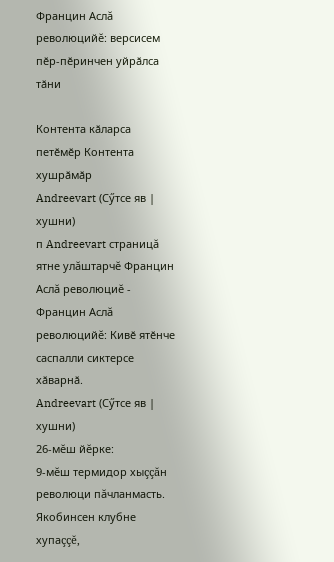Францин Аслă революцийĕ: версисем пӗр-пӗринчен уйрӑлса тӑни

Контента кӑларса петӗмӗр Контента хушрӑмӑр
Andreevart (Сӳтсе яв | хушни)
п Andreevart страницă ятне улăштарчĕ Францин Аслă революциĕ - Францин Аслă революцийĕ: Кивӗ ятӗнче саспалли сиктерсе хӑварнӑ.
Andreevart (Сӳтсе яв | хушни)
26-мĕш йĕрке:
9-мĕш термидор хыççăн революци пăчланмасть. Якобинсен клубне хупаççĕ,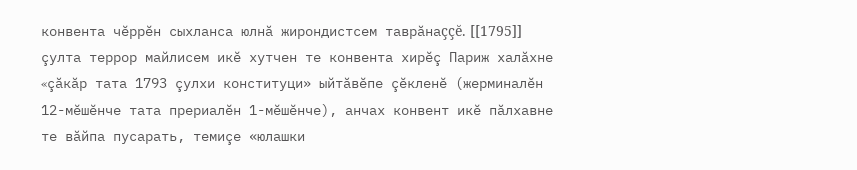конвента чĕррĕн сыхланса юлнă жирондистсем таврăнаççĕ. [[1795]] çулта террор майлисем икĕ хутчен те конвента хирĕç Париж халăхне «çăкăр тата 1793 çулхи конституци» ыйтăвĕпе çĕкленĕ (жерминалĕн 12-мĕшĕнче тата прериалĕн 1-мĕшĕнче), анчах конвент икĕ пăлхавне те вăйпа пусарать, темиçе «юлашки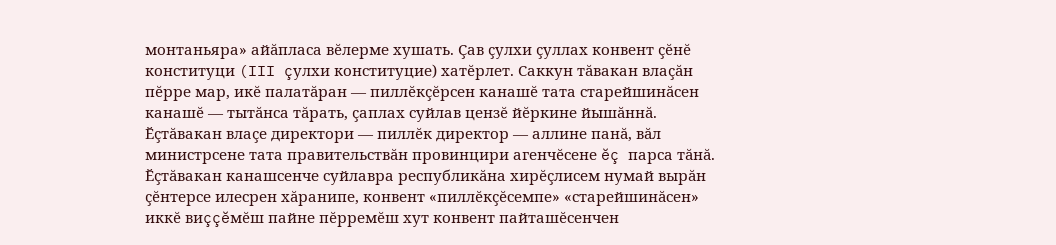монтаньяра» айăпласа вĕлерме хушать. Çав çулхи çуллах конвент çĕнĕ конституци (III çулхи конституцие) хатĕрлет. Саккун тăвакан влаçăн пĕрре мар, икĕ палатăран — пиллĕкçĕрсен канашĕ тата старейшинăсен канашĕ — тытăнса тăрать, çаплах суйлав цензĕ йĕркине йышăннă. Ӗçтăвакан влаçе директори — пиллĕк директор — аллине панă, вăл министрсене тата правительствăн провинцири агенчĕсене ĕç парса тăнă. Ӗçтăвакан канашсенче суйлавра республикăна хирĕçлисем нумай вырăн çĕнтерсе илесрен хăранипе, конвент «пиллĕкçĕсемпе» «старейшинăсен» иккĕ виççĕмĕш пайне пĕрремĕш хут конвент пайташĕсенчен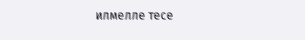илмелле тесе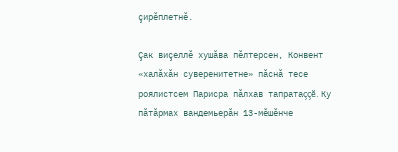çирĕплетнĕ.

Çак виçеллĕ хушăва пĕлтерсен, Конвент «халăхăн суверенитетне» пăснă тесе роялистсем Парисра пăлхав тапратаççĕ. Ку пăтăрмах вандемьерăн 13-мĕшĕнче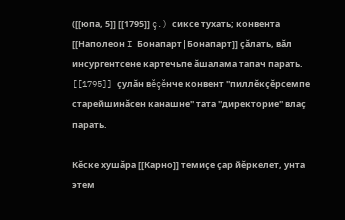([[юпа, 5]] [[1795]] ç.) сиксе тухать; конвента [[Наполеон I Бонапарт|Бонапарт]] çăлать, вăл инсургентсене картечьпе ăшалама тапач парать. [[1795]] çулăн вĕçĕнче конвент ''пиллĕкçĕрсемпе старейшинăсен канашне'' тата ''директорие'' влаç парать.

Кĕске хушăра [[Карно]] темиçе çар йĕркелет, унта этем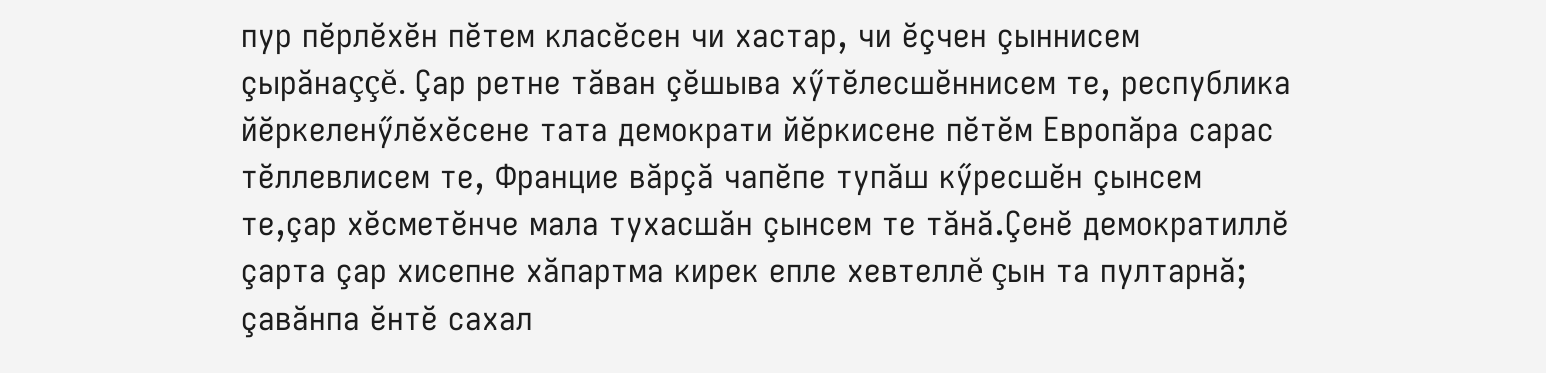пур пĕрлĕхĕн пĕтем класĕсен чи хастар, чи ĕçчен çыннисем çырăнаççĕ. Çар ретне тăван çĕшыва хӳтĕлесшĕннисем те, республика йĕркеленӳлĕхĕсене тата демократи йĕркисене пĕтĕм Европăра сарас тĕллевлисем те, Францие вăрçă чапĕпе тупăш кӳресшĕн çынсем те,çар хĕсметĕнче мала тухасшăн çынсем те тăнă.Çенĕ демократиллĕ çарта çар хисепне хăпартма кирек епле хевтеллĕ çын та пултарнă; çавăнпа ĕнтĕ сахал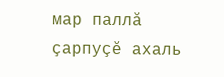мар паллă çарпуçĕ ахаль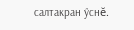салтакран ӳснĕ.